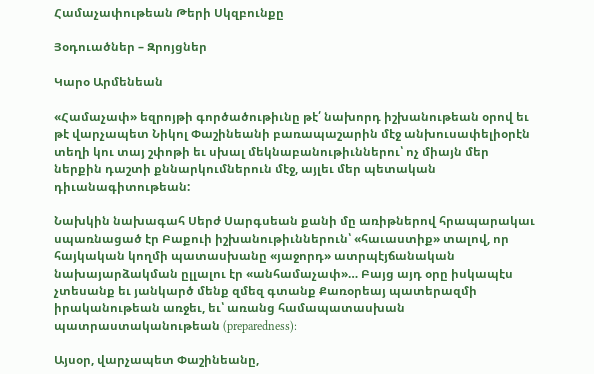Համաչափութեան Թերի Սկզբունքը

Յօդուածներ – Զրոյցներ

Կարօ Արմենեան

«Համաչափ» եզրոյթի գործածութիւնը թէ՛ նախորդ իշխանութեան օրով եւ թէ վարչապետ Նիկոլ Փաշինեանի բառապաշարին մէջ անխուսափելիօրէն տեղի կու տայ շփոթի եւ սխալ մեկնաբանութիւններու՝ ոչ միայն մեր ներքին դաշտի քննարկումներուն մէջ, այլեւ մեր պետական դիւանագիտութեան:

Նախկին նախագահ Սերժ Սարգսեան քանի մը առիթներով հրապարակաւ սպառնացած էր Բաքուի իշխանութիւններուն՝ «հաւաստիք» տալով, որ հայկական կողմի պատասխանը «յաջորդ» ատրպէյճանական նախայարձակման ըլլալու էր «անհամաչափ»… Բայց այդ օրը իսկապէս չտեսանք եւ յանկարծ մենք զմեզ գտանք Քառօրեայ պատերազմի իրականութեան առջեւ, եւ՝ առանց համապատասխան պատրաստականութեան (preparedness):

Այսօր, վարչապետ Փաշինեանը,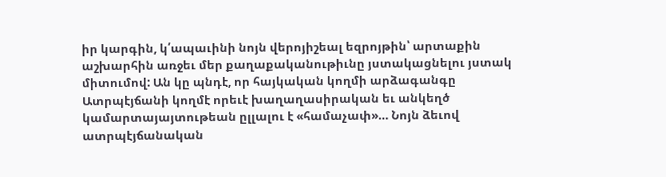իր կարգին, կ՛ապաւինի նոյն վերոյիշեալ եզրոյթին՝ արտաքին աշխարհին առջեւ մեր քաղաքականութիւնը յստակացնելու յստակ միտումով: Ան կը պնդէ, որ հայկական կողմի արձագանգը Ատրպէյճանի կողմէ որեւէ խաղաղասիրական եւ անկեղծ կամարտայայտութեան ըլլալու է «համաչափ»… Նոյն ձեւով ատրպէյճանական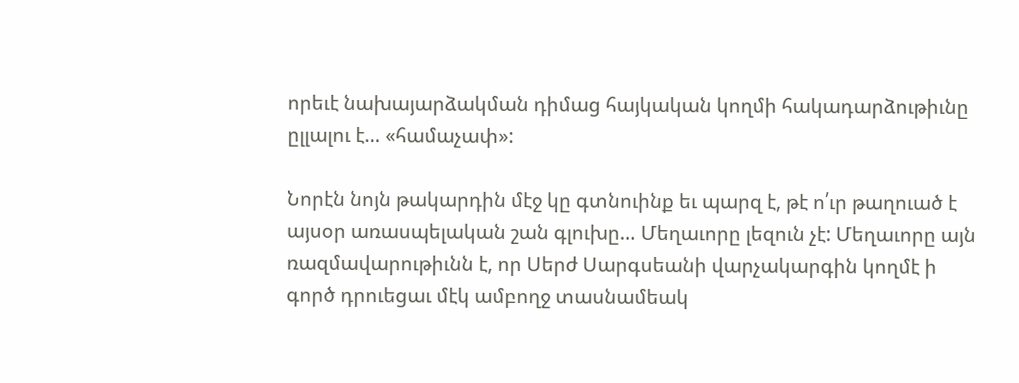որեւէ նախայարձակման դիմաց հայկական կողմի հակադարձութիւնը ըլլալու է… «համաչափ»:

Նորէն նոյն թակարդին մէջ կը գտնուինք եւ պարզ է, թէ ո՛ւր թաղուած է այսօր առասպելական շան գլուխը… Մեղաւորը լեզուն չէ: Մեղաւորը այն ռազմավարութիւնն է, որ Սերժ Սարգսեանի վարչակարգին կողմէ ի գործ դրուեցաւ մէկ ամբողջ տասնամեակ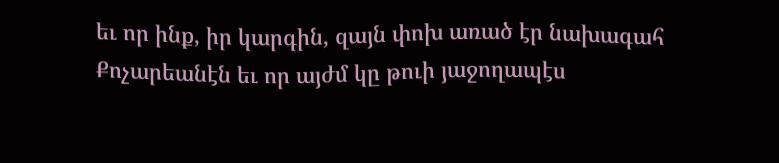եւ որ ինք, իր կարգին, զայն փոխ առած էր նախագահ Քոչարեանէն եւ որ այժմ կը թուի յաջողապէս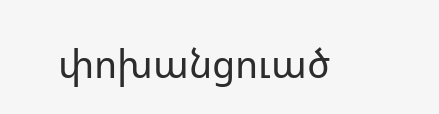փոխանցուած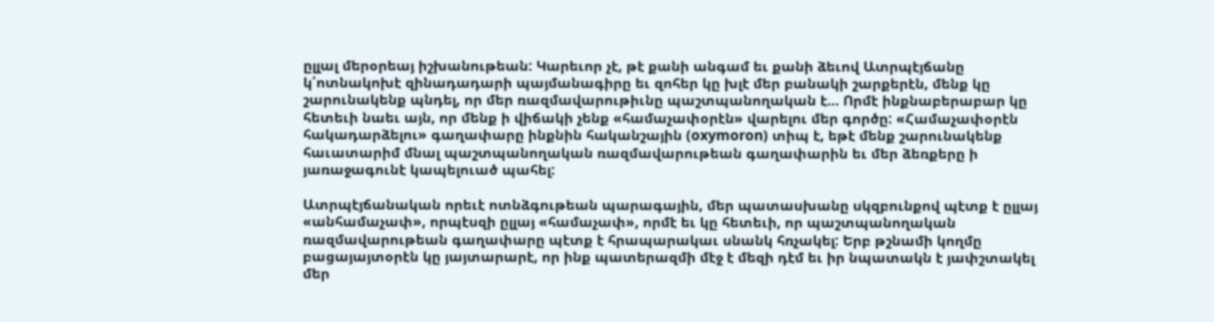ըլլալ մերօրեայ իշխանութեան: Կարեւոր չէ, թէ քանի անգամ եւ քանի ձեւով Ատրպէյճանը կ՛ոտնակոխէ զինադադարի պայմանագիրը եւ զոհեր կը խլէ մեր բանակի շարքերէն, մենք կը շարունակենք պնդել, որ մեր ռազմավարութիւնը պաշտպանողական է… Որմէ ինքնաբերաբար կը հետեւի նաեւ այն, որ մենք ի վիճակի չենք «համաչափօրէն» վարելու մեր գործը: «Համաչափօրէն հակադարձելու» գաղափարը ինքնին հականշային (oxymoron) տիպ է, եթէ մենք շարունակենք հաւատարիմ մնալ պաշտպանողական ռազմավարութեան գաղափարին եւ մեր ձեռքերը ի յառաջագունէ կապելուած պահել:

Ատրպէյճանական որեւէ ոտնձգութեան պարագային, մեր պատասխանը սկզբունքով պէտք է ըլլայ «անհամաչափ», որպէսզի ըլլայ «համաչափ», որմէ եւ կը հետեւի, որ պաշտպանողական ռազմավարութեան գաղափարը պէտք է հրապարակաւ սնանկ հռչակել: Երբ թշնամի կողմը բացայայտօրէն կը յայտարարէ, որ ինք պատերազմի մէջ է մեզի դէմ եւ իր նպատակն է յափշտակել մեր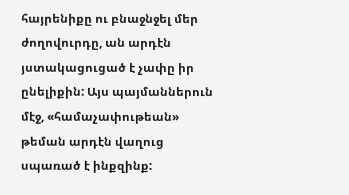հայրենիքը ու բնաջնջել մեր ժողովուրդը, ան արդէն յստակացուցած է չափը իր ընելիքին: Այս պայմաններուն մէջ, «համաչափութեան» թեման արդէն վաղուց սպառած է ինքզինք: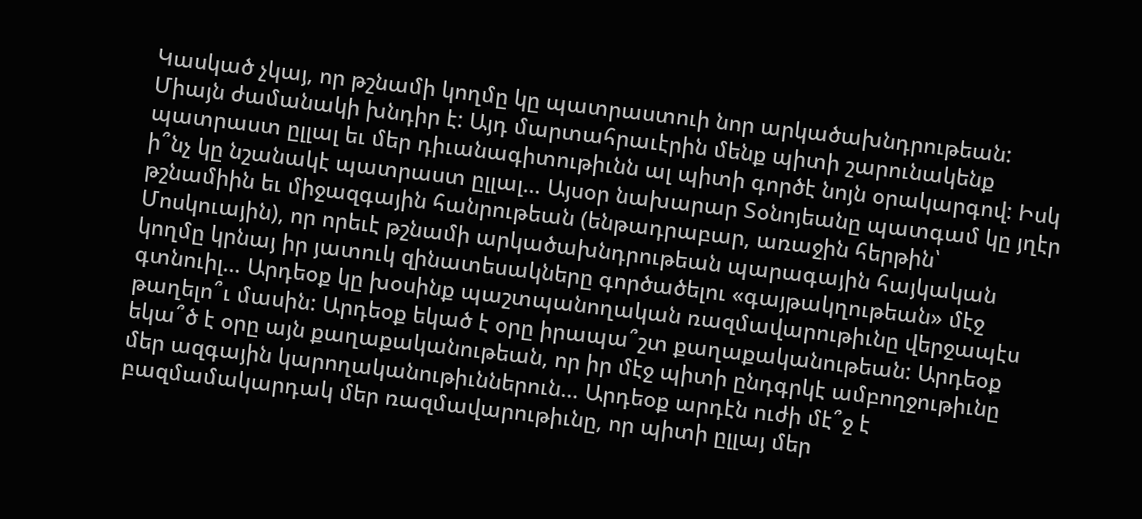Կասկած չկայ, որ թշնամի կողմը կը պատրաստուի նոր արկածախնդրութեան: Միայն ժամանակի խնդիր է: Այդ մարտահրաւէրին մենք պիտի շարունակենք պատրաստ ըլլալ եւ մեր դիւանագիտութիւնն ալ պիտի գործէ նոյն օրակարգով: Իսկ ի՞նչ կը նշանակէ պատրաստ ըլլալ… Այսօր նախարար Տօնոյեանը պատգամ կը յղէր թշնամիին եւ միջազգային հանրութեան (ենթադրաբար, առաջին հերթին՝ Մոսկուային), որ որեւէ թշնամի արկածախնդրութեան պարագային հայկական կողմը կրնայ իր յատուկ զինատեսակները գործածելու «գայթակղութեան» մէջ գտնուիլ… Արդեօք կը խօսինք պաշտպանողական ռազմավարութիւնը վերջապէս թաղելո՞ւ մասին: Արդեօք եկած է օրը իրապա՞շտ քաղաքականութեան: Արդեօք եկա՞ծ է օրը այն քաղաքականութեան, որ իր մէջ պիտի ընդգրկէ ամբողջութիւնը մեր ազգային կարողականութիւններուն… Արդեօք արդէն ուժի մէ՞ջ է բազմամակարդակ մեր ռազմավարութիւնը, որ պիտի ըլլայ մեր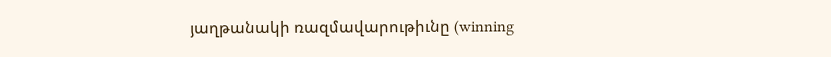յաղթանակի ռազմավարութիւնը (winning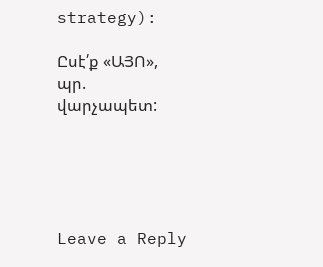strategy):

Ըսէ՛ք «ԱՅՈ», պր. վարչապետ:





Leave a Reply